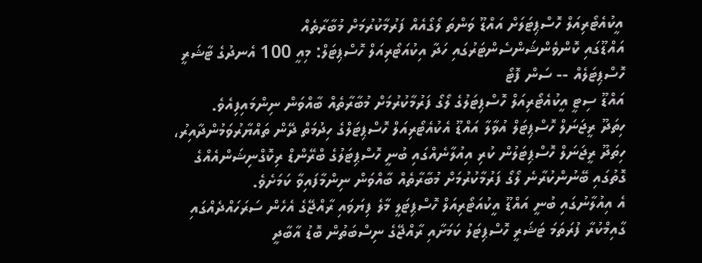އީކުއެޓޯރިއަލް ހޮސްޕިޓަލަށް އައްޑޫ ވަންތަ ލޯގޯއެއް ފަރުމާކުރުމަށް މުބާރާތެއް
އައްޑޫގައި ކޮންވެންޝަންސެންޓަރުގައި ހަދާ އިކުއަޓޯރިއަލް ހޮސްޕިޓަލް: މިއީ 100 އެނދުގެ ޓާޝަރީ ހޮސްޕިޓަލެއް -- ސަން ފޮޓޯ
އައްޑޫ ސިޓީ އީކުއެޓޯރިއަލް ހޮސްޕިޓަލުގެ ލޯގޯ ފަރުމާކުރުމަށް މުބާރާތެއް ބާއްވަން ނިންމައިފިއެވެ.
ހިތަދޫ ރީޖަނަލް ހޮސްޕިޓަލް އުވާލާ އައްޑޫ އެކުއެޓޯރިއަލް ހޮސްޕިޓަލްގެ ހިދުމަތް ދޭން ތައްޔާރުވަމުންދާއިރު، ހިތަދޫ ރީޖަނަލް ހޮސްޕިޓަލުން ކުރި އިއުލާނެއްގައި ބުނީ ހޮސްޕިޓަލުގެ ބްރޭންޑް ރިކޮގްނިޝަންއެއްގެ ގޮތުގައި ބޭނުންކުރާނެ ލޯގޯ ފަރުމާކުރުމަށް މުބާރާތެއް ބާއްވަން ނިންމާފައިވާ ކަމަށެވެ.
އެ އިއުލާނުގައި ބުނީ އައްޑޫ އީކުއަޓޯރިއަލް ހޮސްޕިޓަލީ މާލެ ފިޔަވައި ރާއްޖޭގެ އެހެން ސަރަހައްދެއްގައި ގާއިމްކުރާ ފުރަތަމަ ޓަޝަރީ ހޮސްޕިޓަލު ކަމަށާއި ރާއްޖޭގެ ނިސްބަތުން ބޮޑު އާބާދީ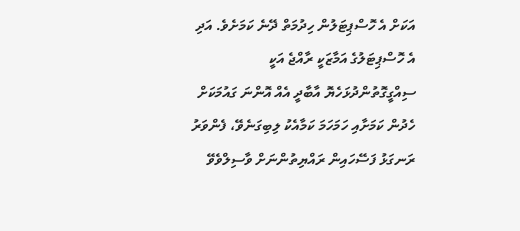އަކަށް އެ ހޮސްޕިޓަލުން ހިދުމަތް ދޭނެ ކަމަށެވެ. އަދި އެ ހޮސްޕިޓަލުގެ އަމާޒަކީ ރާއްޖެ އަކީ ސިއްގީގޮތުންދުޅަހެޔޮ އާބާދީ އެއް އޮންނަ ގައުމަކަށް ހެދުން ކަމަށާއި ހަމަހަމަ ކަމާއެކު ލިބިގަނެވޭ، ފެންވަރު ރަނގަޅު ފަސޭހައިން ރައްޔިތުންނަށް ވާސިލްވެވޭ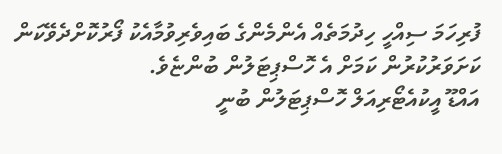ފުރިހަމަ ސިއްހީ ހިދުމަތެއް އެންމެންގެ ބައިވެރިވުމާއެކު ފޯރުކޮށްދެވޭކަން ކަށަވަރުކުރުން ކަމަށް އެ ހޮސްޕިޓަލުން ބުންޏެވެ.
އައްޑޫ އީކުއެޓޯރިއަލް ހޮސްޕިޓަލުން ބުނީ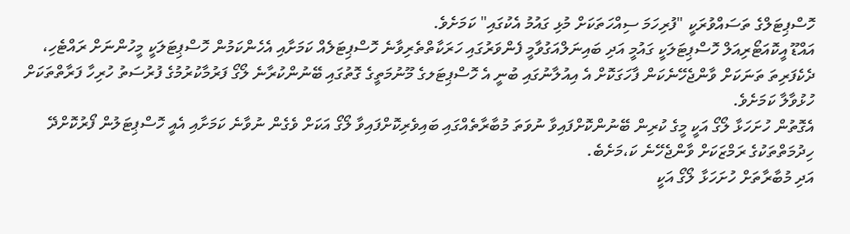ހޮސްޕިޓަލްގެ ތަސައްވުރަކީ "ފުރިހަމަ ސިއްހަތަކަށް މުޅި ގައުމު އެކުގައި" ކަމަށެވެ.
އައްޑޫ އީކޮއަޓޯރިއަލް ހޮސްޕިޓަލަކީ ގައުމީ އަދި ބައިނަލްއަގުވާމީ ފެންވަރުގައި ހަރަކާތްތެރިވާނެ ހޮސްޕިޓަލެއް ކަމަށާއި އެހެންކަމުން ހޮސްޕިޓަލަކީ މީހުންނަށް ރައްޓެހި، ދެކެފަރިތަ ތަނަކަށް ވާންޖެހޭނެކަން ފާހަގަކޮށް އެ އިއުލާނުގައި ބުނީ އެ ހޮސްޕިޓަލގެ މޫނުމަތީގެ ގޮތުގައި ބޭނުންކުރާނެ ލޯގޯ ފަރުމާކުރުމުގެ ފުރުސަތު ހުރިހާ ފަރާތްތަކަށް ހުޅުވާލާ ކަމަށެވެ.
އެގޮތުން ހުށަހަޅާ ލޯގޯ އަކީ މީގެ ކުރިން ބޭނުންކޮށްފައިވާ ނުވަތަ މުބާރާތެއްގައި ބައިވެރިކޮށްފައިވާ ލޯގޯ އަކަށް ވެގެން ނުވާނެ ކަމަށާއި އެއީ ހޮސްޕިޓަލުން ފޯރުކޮށްދޭ ހިދުމަތްތަކުގެ ރަމްޒަކަށް ވާންޖެހޭނެ ކަ،މަށެބެ.
އަދި މުބާރާތަށް ހުށަހަޅާ ލޯގޯ އަކީ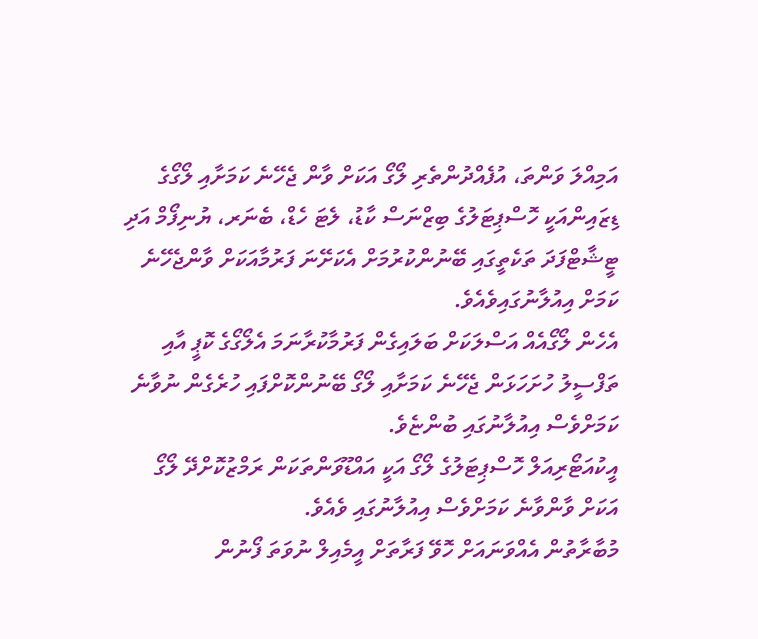އަމިއްލަ ވަންތަ، އުފެއްދުންތެރި ލޯގޯ އަކަށް ވާން ޖެހޭނެ ކަމަށާއި ލޯގޯގެ ޑިޒައިންއަކީ ހޮސްޕިޓަލުގެ ބިޒްނަސް ކާޑު، ލެޓަ ހެޑް، ބެނަރ، ޔުނިފޯމް އަދި ޓީޝާޓްފަދަ ތަކެތީގައި ބޭނުންކުރުމަށް އެކަށޭނަ ފަރުމާއަކަށް ވާންޖެހޭނެ ކަމަށް އިއުލާނުގައިވެއެވެ.
އެހެން ލޯގޯއެއް އަސްލަކަށް ބަލައިގެން ފަރުމާކުރާނަމަ އެލޯގޯގެ ކޮޕީ އާއި ތަފްސީލު ހުށަހަޅަން ޖެހޭނެ ކަމަށާއި ލޯގޯ ބޭނުންކޮށްފައި ހުރެގެން ނުވާނެ ކަމަށްވެސް އިއުލާނުގައި ބުންޏެވެ.
އީކުއަޓޯރިއަލް ހޮސްޕިޓަލުގެ ލޯގޯ އަކީ އައްޑޫވަންތަކަން ރަމްޒުކޮށްދޭ ލޯގޯ އަކަށް ވާންވާނެ ކަމަށްވެސް އިއުލާނުގައި ވެއެވެ.
މުބާރާތުން އެއްވަނައަށް ހޮވޭ ފަރާތަށް އީމެއިލް ނުވަތަ ފޯނުން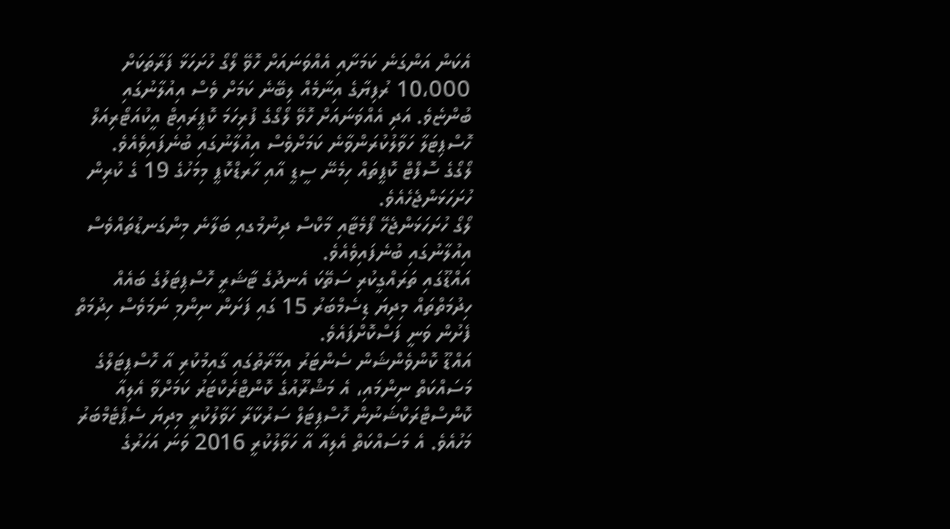އެކަން އަންގަނެ ކަމަށާއި އެއްވަނައަށް ހޮވޭ ލޯގޯ ހުށަހަޅާ ފަރާތަކަށް 10،000 ރުފިޔާގެ އިނާމެއް ލިބޭނެ ކަމަށް ވެސް އިއުލާނުގައި ބުންޏެވެ. އަދި އެއްވަނައަށް ހޮވޭ ލޯގޯގެ ފުރިހަމަ ކޮޕީރައިޓް އީކުއަޓޯރިއަލް ހޮސްޕިޓަލާ ހަވާލުކުރަންވާނެ ކަމަށްވެސް އިއުލާނުގައި ބުނެފައިވެއެވެ.
ލޯގޯގެ ސޮފްޓް ކޮޕީތައް ހިމެނޭ ސީޑީ އާއި ހާރޑްކޮޕީ މިމަހުގެ 19 ގެ ކުރިން ހުށަހަޅަންޖެހެއެވެ.
ލޯގޯ ހުށަހަޅަންޖެހޭ ފޯމެޓާއި މާކްސް ދިނުމުގއި ބަލާނެ މިންގަނޑުތައްވެސް އިއުލާނުގައި ބުނެފައިވެއެވެ.
އައްޑޫގައި ތަރައްގީކުރި ސަތޭކަ އެނދުގެ ޓާޝަރީ ހޮސްޕިޓަލުގެ ބައެއް ހިދުމަތްތައް މިދިޔަ ޑިސެމްބަރު 15 ގައި ފަށަން ނިންމި ނަމަވެސް ހިދުމަތް ފެށުން ވަނީ ފަސްކޮށްފައެވެ.
އައްޑޫ ކޮންވެންޝަން ސެންޓަރު އިމާރާތުގައި ގާއިމުކުރި އާ ހޮސްޕިޓަލްގެ މަސައްކަތް ނިންމައި، އެ މަޝްރޫއުގެ ކޮންޓްރެކްޓަރު ކަމަށްވާ އެލިއާ ކޮންސްޓްރަކްޝަނުން ހޮސްޕިޓަލް ސަރުކާރާ ހަވާލުކުރީ މިދިޔަ ސެޕްޓެމްބަރު މަހުއެވެ. އެ މަސައްކަތް އެލިއާ އާ ހަވާލުކުރީ 2016 ވަނަ އަހަރުގެ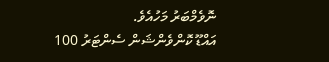ނޮވެމްބަރު މަހުއެވެ.
އައްޑޫ ކޮންވެންޝަން ސެންޓަރު 100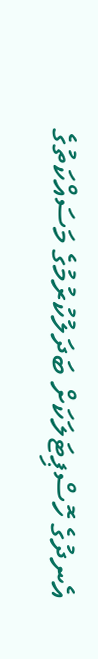އެނދުގެ ހޮސްޕިޓަލަކަށް ބަދަލުކުރުމުގެ މަސައްކަތުގެ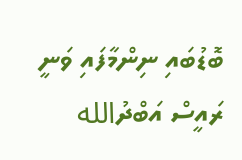ބޮޑުބައި ނިންމާފައި ވަނީ ރައީސް އަބްދުالله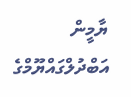ޔާމީން އަބްދުލްގައްޔޫމްގެ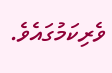ވެރިކަމުގައެވެ.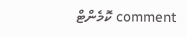comment ކޮމެންޓް